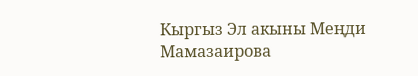Кыргыз Эл акыны Меңди Мамазаирова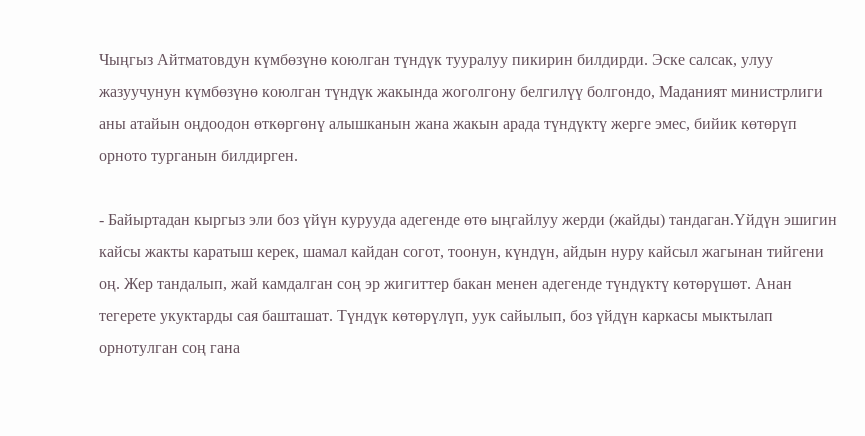Чыңгыз Айтматовдун күмбөзүнө коюлган түндүк тууралуу пикирин билдирди. Эске салсак, улуу жазуучунун күмбөзүнө коюлган түндүк жакында жоголгону белгилүү болгондо, Маданият министрлиги аны атайын оңдоодон өткөргөнү алышканын жана жакын арада түндүктү жерге эмес, бийик көтөрүп орното турганын билдирген.

- Байыртадан кыргыз эли боз үйүн курууда адегенде өтө ыңгайлуу жерди (жайды) тандаган.Үйдүн эшигин кайсы жакты каратыш керек, шамал кайдан согот, тоонун, күндүн, айдын нуру кайсыл жагынан тийгени оң. Жер тандалып, жай камдалган соң эр жигиттер бакан менен адегенде түндүктү көтөрүшөт. Анан тегерете укуктарды сая башташат. Түндүк көтөрүлүп, уук сайылып, боз үйдүн каркасы мыктылап орнотулган соң гана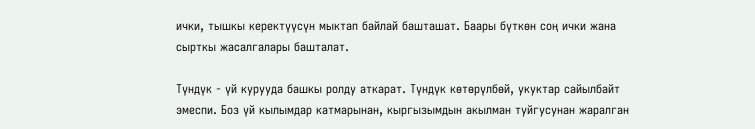ички, тышкы керектүүсүн мыктап байлай башташат. Баары бүткөн соң ички жана сырткы жасалгалары башталат.

Түндүк - үй курууда башкы ролду аткарат. Түндүк көтөрүлбөй, укуктар сайылбайт эмеспи. Боз үй кылымдар катмарынан, кыргызымдын акылман туйгусунан жаралган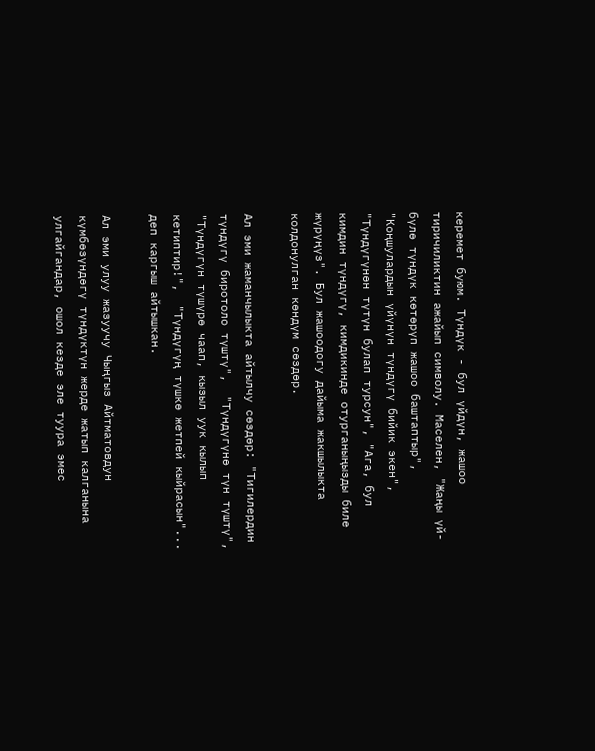керемет буюм. Түндүк - бул үйдүн, жашоо тиричиликтин ажайып символу. Маселен, "Жаңы үй- бүлө түндүк көтөрүп жашоо баштаптыр", "Коңшулардын үйүнүн түндүгү бийик экен",  "Түндүгүнөн түтүн булап турсун", "Ага, бул кимдин түндүгү, кимдикинде отурганыңызды биле жүрүңүз". Бул жашоодогу дайыма жакшылыкта колдонулган көндүм сөздөр.

Ал эми жаманчылыкта айтылчу сөздөр: "Тигилердин түндүгү биротоло түштү",  "Түндүгүнө түн түштү", "Түндүгүн түшүрө чаап, кызыл уук кылып кетиптир!",  "Түндүгүң түшкө жетпей кыйрасын"...  деп каргыш айтышкан.

Ал эми улуу жазуучу Чыңгыз Айтматовдун күмбөзүндөгү түндүктүн жерде жатып калганына улгайгандар, ошол кезде эле туура эмес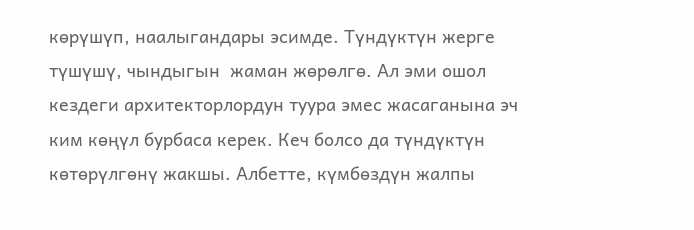көрүшүп, наалыгандары эсимде. Түндүктүн жерге түшүшү, чындыгын  жаман жөрөлгө. Ал эми ошол кездеги архитекторлордун туура эмес жасаганына эч ким көңүл бурбаса керек. Кеч болсо да түндүктүн көтөрүлгөнү жакшы. Албетте, күмбөздүн жалпы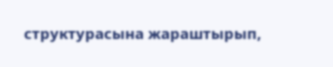структурасына жараштырып,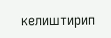келиштирип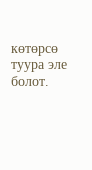көтөрсө туура эле болот.